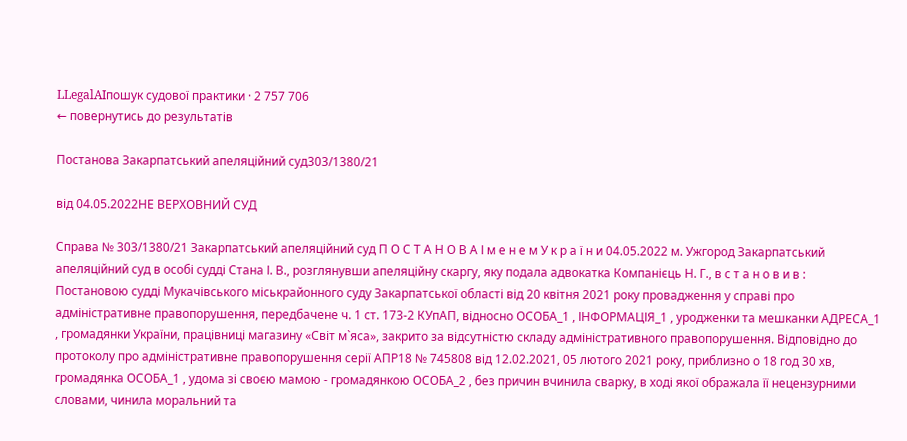LLegalAIпошук судової практики · 2 757 706
← повернутись до результатів

Постанова Закарпатський апеляційний суд303/1380/21

від 04.05.2022НЕ ВЕРХОВНИЙ СУД

Справа № 303/1380/21 Закарпатський апеляційний суд П О С Т А Н О В А І м е н е м У к р а ї н и 04.05.2022 м. Ужгород Закарпатський апеляційний суд в особі судді Стана І. В., розглянувши апеляційну скаргу, яку подала адвокатка Компанієць Н. Г., в с т а н о в и в : Постановою судді Мукачівського міськрайонного суду Закарпатської області від 20 квітня 2021 року провадження у справі про адміністративне правопорушення, передбачене ч. 1 ст. 173-2 КУпАП, відносно ОСОБА_1 , ІНФОРМАЦІЯ_1 , уродженки та мешканки АДРЕСА_1 , громадянки України, працівниці магазину «Світ м`яса», закрито за відсутністю складу адміністративного правопорушення. Відповідно до протоколу про адміністративне правопорушення серії АПР18 № 745808 від 12.02.2021, 05 лютого 2021 року, приблизно о 18 год 30 хв, громадянка ОСОБА_1 , удома зі своєю мамою - громадянкою ОСОБА_2 , без причин вчинила сварку, в ході якої ображала її нецензурними словами, чинила моральний та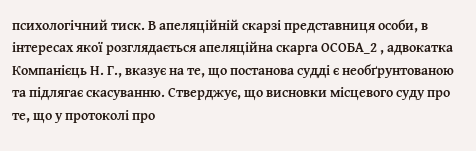психологічний тиск. В апеляційній скарзі представниця особи, в інтересах якої розглядається апеляційна скарга ОСОБА_2 , адвокатка Компанієць Н. Г., вказує на те, що постанова судді є необґрунтованою та підлягає скасуванню. Стверджує, що висновки місцевого суду про те, що у протоколі про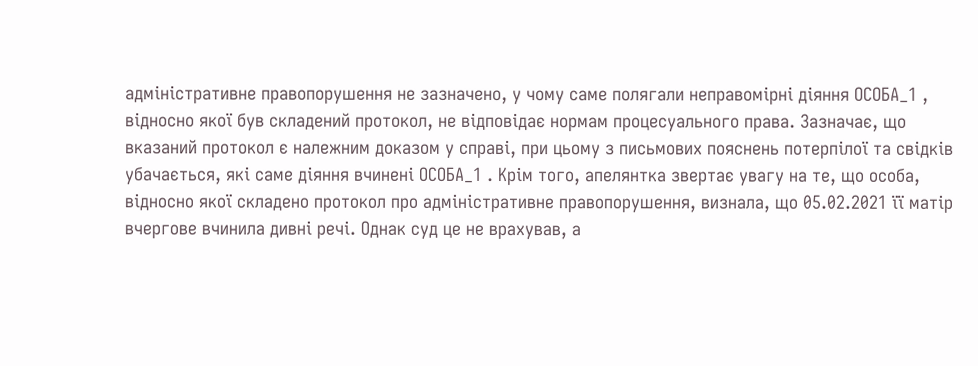адміністративне правопорушення не зазначено, у чому саме полягали неправомірні діяння ОСОБА_1 , відносно якої був складений протокол, не відповідає нормам процесуального права. Зазначає, що вказаний протокол є належним доказом у справі, при цьому з письмових пояснень потерпілої та свідків убачається, які саме діяння вчинені ОСОБА_1 . Крім того, апелянтка звертає увагу на те, що особа, відносно якої складено протокол про адміністративне правопорушення, визнала, що 05.02.2021 її матір вчергове вчинила дивні речі. Однак суд це не врахував, а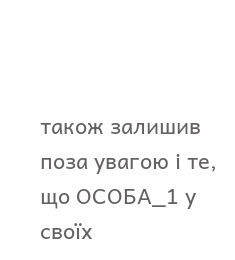також залишив поза увагою і те, що ОСОБА_1 у своїх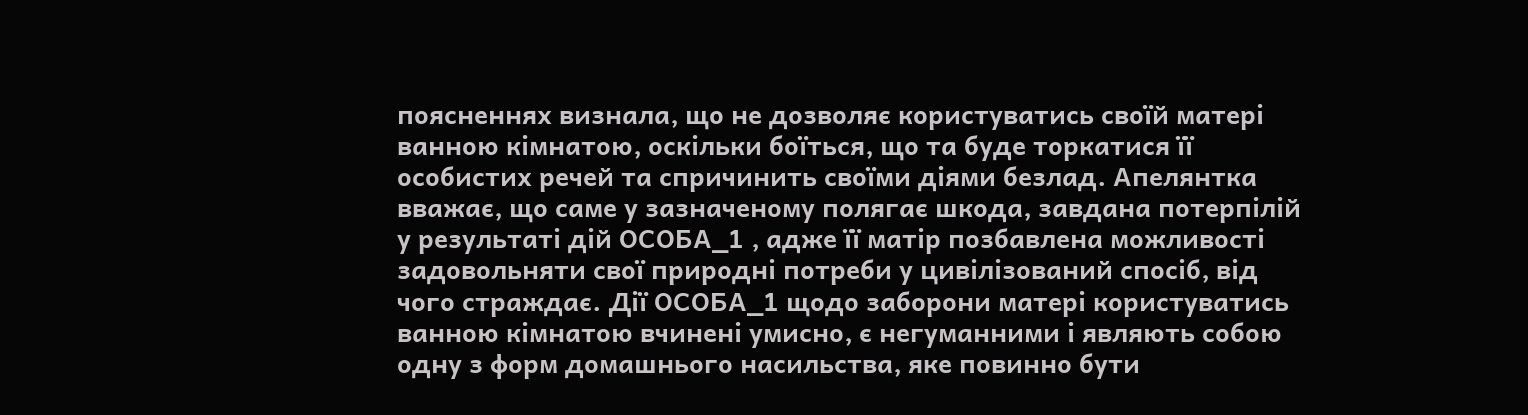поясненнях визнала, що не дозволяє користуватись своїй матері ванною кімнатою, оскільки боїться, що та буде торкатися її особистих речей та спричинить своїми діями безлад. Апелянтка вважає, що саме у зазначеному полягає шкода, завдана потерпілій у результаті дій ОСОБА_1 , адже її матір позбавлена можливості задовольняти свої природні потреби у цивілізований спосіб, від чого страждає. Дії ОСОБА_1 щодо заборони матері користуватись ванною кімнатою вчинені умисно, є негуманними і являють собою одну з форм домашнього насильства, яке повинно бути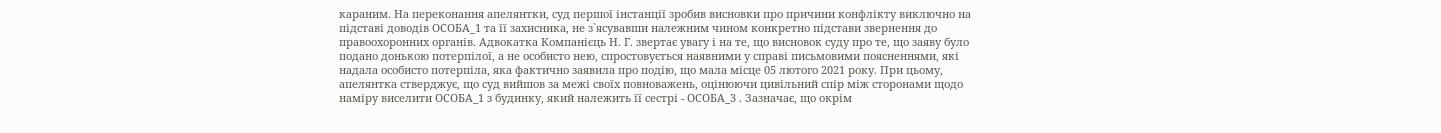караним. На переконання апелянтки, суд першої інстанції зробив висновки про причини конфлікту виключно на підставі доводів ОСОБА_1 та її захисника, не з`ясувавши належним чином конкретно підстави звернення до правоохоронних органів. Адвокатка Компанієць Н. Г. звертає увагу і на те, що висновок суду про те, що заяву було подано донькою потерпілої, а не особисто нею, спростовується наявними у справі письмовими поясненнями, які надала особисто потерпіла, яка фактично заявила про подію, що мала місце 05 лютого 2021 року. При цьому, апелянтка стверджує, що суд вийшов за межі своїх повноважень, оцінюючи цивільний спір між сторонами щодо наміру виселити ОСОБА_1 з будинку, який належить її сестрі - ОСОБА_3 . Зазначає, що окрім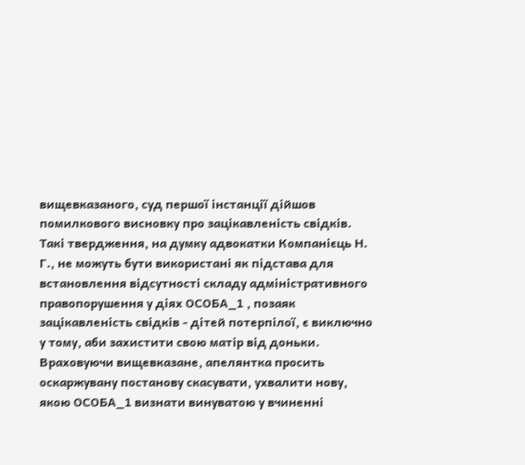вищевказаного, суд першої інстанції дійшов помилкового висновку про зацікавленість свідків. Такі твердження, на думку адвокатки Компанієць Н. Г., не можуть бути використані як підстава для встановлення відсутності складу адміністративного правопорушення у діях ОСОБА_1 , позаяк зацікавленість свідків - дітей потерпілої, є виключно у тому, аби захистити свою матір від доньки. Враховуючи вищевказане, апелянтка просить оскаржувану постанову скасувати, ухвалити нову, якою ОСОБА_1 визнати винуватою у вчиненні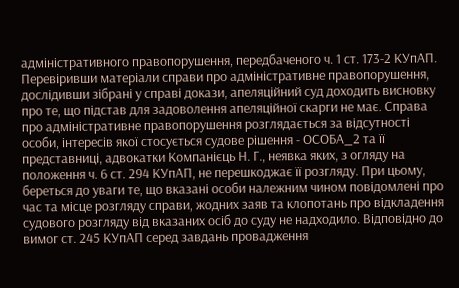адміністративного правопорушення, передбаченого ч. 1 ст. 173-2 КУпАП. Перевіривши матеріали справи про адміністративне правопорушення, дослідивши зібрані у справі докази, апеляційний суд доходить висновку про те, що підстав для задоволення апеляційної скарги не має. Справа про адміністративне правопорушення розглядається за відсутності особи, інтересів якої стосується судове рішення - ОСОБА_2 та її представниці, адвокатки Компанієць Н. Г., неявка яких, з огляду на положення ч. 6 ст. 294 КУпАП, не перешкоджає її розгляду. При цьому, береться до уваги те, що вказані особи належним чином повідомлені про час та місце розгляду справи, жодних заяв та клопотань про відкладення судового розгляду від вказаних осіб до суду не надходило. Відповідно до вимог ст. 245 КУпАП серед завдань провадження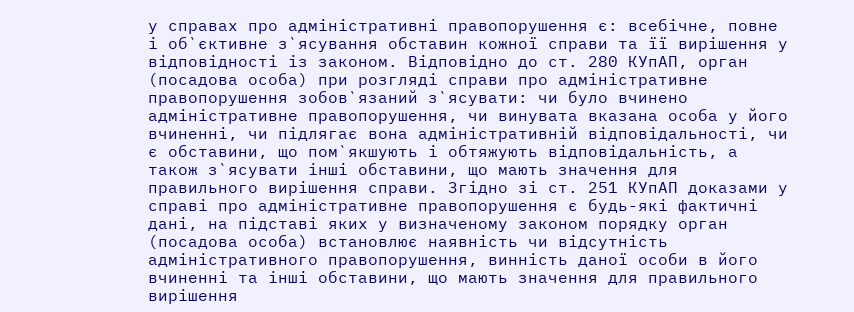у справах про адміністративні правопорушення є: всебічне, повне і об`єктивне з`ясування обставин кожної справи та її вирішення у відповідності із законом. Відповідно до ст. 280 КУпАП, орган (посадова особа) при розгляді справи про адміністративне правопорушення зобов`язаний з`ясувати: чи було вчинено адміністративне правопорушення, чи винувата вказана особа у його вчиненні, чи підлягає вона адміністративній відповідальності, чи є обставини, що пом`якшують і обтяжують відповідальність, а також з`ясувати інші обставини, що мають значення для правильного вирішення справи. Згідно зі ст. 251 КУпАП доказами у справі про адміністративне правопорушення є будь-які фактичні дані, на підставі яких у визначеному законом порядку орган (посадова особа) встановлює наявність чи відсутність адміністративного правопорушення, винність даної особи в його вчиненні та інші обставини, що мають значення для правильного вирішення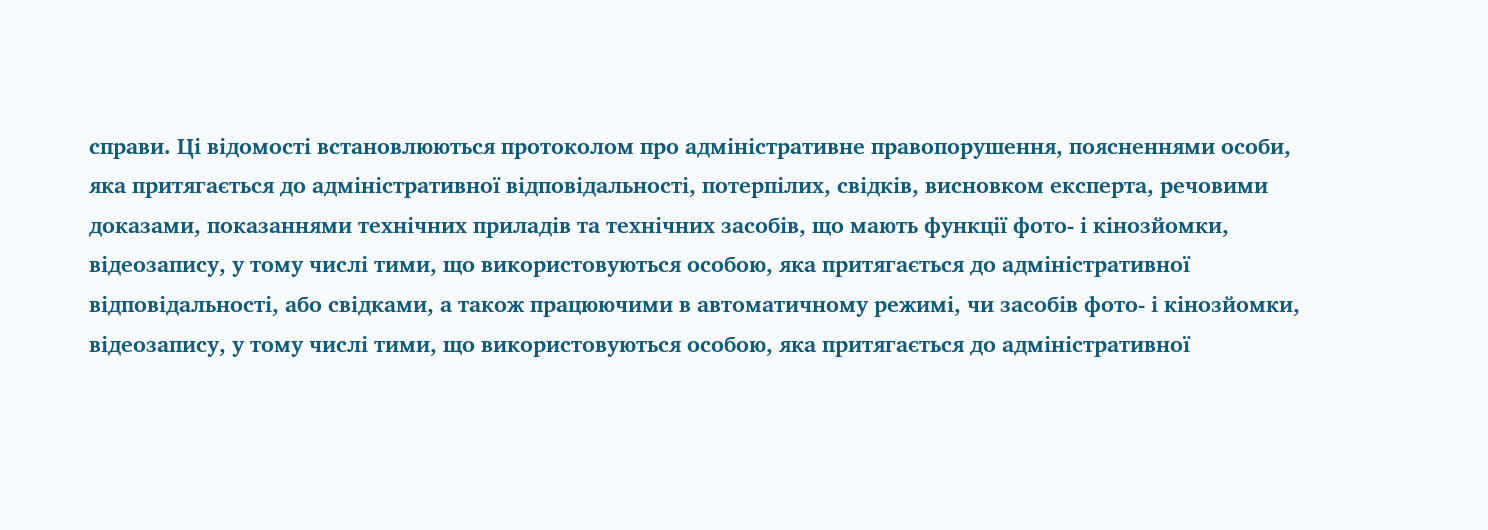справи. Ці відомості встановлюються протоколом про адміністративне правопорушення, поясненнями особи, яка притягається до адміністративної відповідальності, потерпілих, свідків, висновком експерта, речовими доказами, показаннями технічних приладів та технічних засобів, що мають функції фото- і кінозйомки, відеозапису, у тому числі тими, що використовуються особою, яка притягається до адміністративної відповідальності, або свідками, а також працюючими в автоматичному режимі, чи засобів фото- і кінозйомки, відеозапису, у тому числі тими, що використовуються особою, яка притягається до адміністративної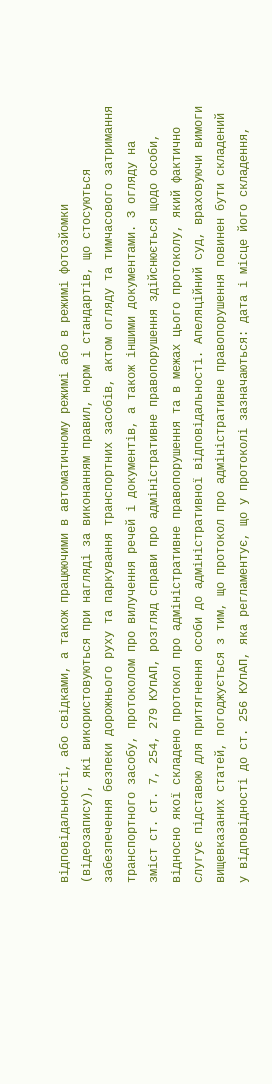відповідальності, або свідками, а також працюючими в автоматичному режимі або в режимі фотозйомки (відеозапису), які використовуються при нагляді за виконанням правил, норм і стандартів, що стосуються забезпечення безпеки дорожнього руху та паркування транспортних засобів, актом огляду та тимчасового затримання транспортного засобу, протоколом про вилучення речей і документів, а також іншими документами. З огляду на зміст ст. ст. 7, 254, 279 КУпАП, розгляд справи про адміністративне правопорушення здійснюється щодо особи, відносно якої складено протокол про адміністративне правопорушення та в межах цього протоколу, який фактично слугує підставою для притягнення особи до адміністративної відповідальності. Апеляційний суд, враховуючи вимоги вищевказаних статей, погоджується з тим, що протокол про адміністративне правопорушення повинен бути складений у відповідності до ст. 256 КУпАП, яка регламентує, що у протоколі зазначаються: дата і місце його складення,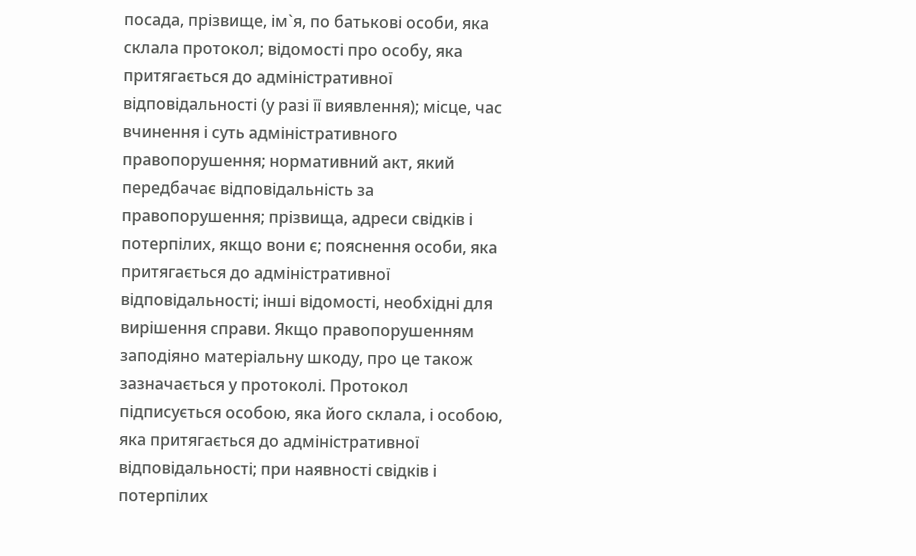посада, прізвище, ім`я, по батькові особи, яка склала протокол; відомості про особу, яка притягається до адміністративної відповідальності (у разі її виявлення); місце, час вчинення і суть адміністративного правопорушення; нормативний акт, який передбачає відповідальність за правопорушення; прізвища, адреси свідків і потерпілих, якщо вони є; пояснення особи, яка притягається до адміністративної відповідальності; інші відомості, необхідні для вирішення справи. Якщо правопорушенням заподіяно матеріальну шкоду, про це також зазначається у протоколі. Протокол підписується особою, яка його склала, і особою, яка притягається до адміністративної відповідальності; при наявності свідків і потерпілих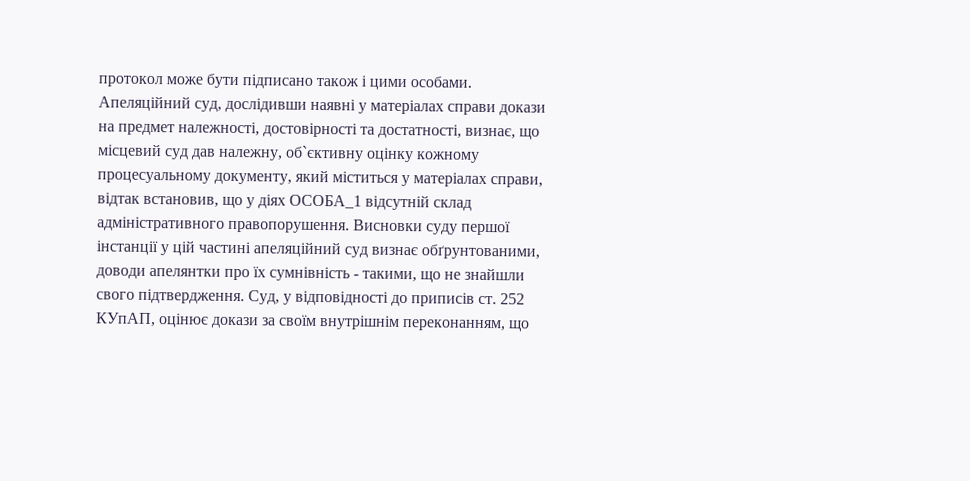протокол може бути підписано також і цими особами. Апеляційний суд, дослідивши наявні у матеріалах справи докази на предмет належності, достовірності та достатності, визнає, що місцевий суд дав належну, об`єктивну оцінку кожному процесуальному документу, який міститься у матеріалах справи, відтак встановив, що у діях ОСОБА_1 відсутній склад адміністративного правопорушення. Висновки суду першої інстанції у цій частині апеляційний суд визнає обґрунтованими, доводи апелянтки про їх сумнівність - такими, що не знайшли свого підтвердження. Суд, у відповідності до приписів ст. 252 КУпАП, оцінює докази за своїм внутрішнім переконанням, що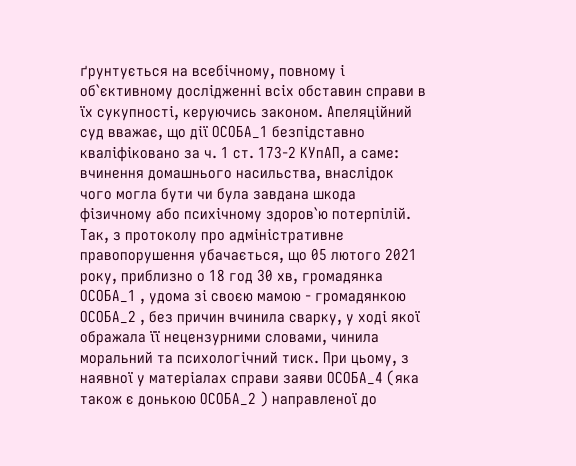ґрунтується на всебічному, повному і об`єктивному дослідженні всіх обставин справи в їх сукупності, керуючись законом. Апеляційний суд вважає, що дії ОСОБА_1 безпідставно кваліфіковано за ч. 1 ст. 173-2 КУпАП, а саме: вчинення домашнього насильства, внаслідок чого могла бути чи була завдана шкода фізичному або психічному здоров`ю потерпілій. Так, з протоколу про адміністративне правопорушення убачається, що 05 лютого 2021 року, приблизно о 18 год 30 хв, громадянка ОСОБА_1 , удома зі своєю мамою - громадянкою ОСОБА_2 , без причин вчинила сварку, у ході якої ображала її нецензурними словами, чинила моральний та психологічний тиск. При цьому, з наявної у матеріалах справи заяви ОСОБА_4 (яка також є донькою ОСОБА_2 ) направленої до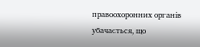правоохоронних органів убачається, що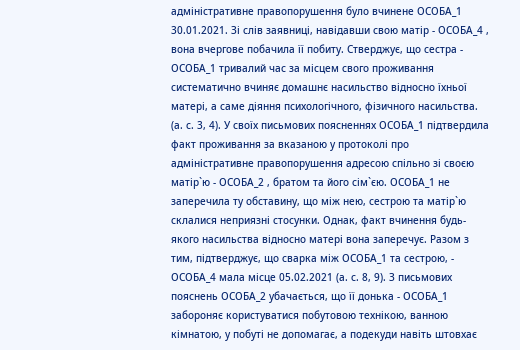адміністративне правопорушення було вчинене ОСОБА_1 30.01.2021. Зі слів заявниці, навідавши свою матір - ОСОБА_4 , вона вчергове побачила її побиту. Стверджує, що сестра - ОСОБА_1 тривалий час за місцем свого проживання систематично вчиняє домашнє насильство відносно їхньої матері, а саме діяння психологічного, фізичного насильства. (а. с. 3, 4). У своїх письмових поясненнях ОСОБА_1 підтвердила факт проживання за вказаною у протоколі про адміністративне правопорушення адресою спільно зі своєю матір`ю - ОСОБА_2 , братом та його сім`єю. ОСОБА_1 не заперечила ту обставину, що між нею, сестрою та матір`ю склалися неприязні стосунки. Однак, факт вчинення будь-якого насильства відносно матері вона заперечує. Разом з тим, підтверджує, що сварка між ОСОБА_1 та сестрою, - ОСОБА_4 мала місце 05.02.2021 (а. с. 8, 9). З письмових пояснень ОСОБА_2 убачається, що її донька - ОСОБА_1 забороняє користуватися побутовою технікою, ванною кімнатою, у побуті не допомагає, а подекуди навіть штовхає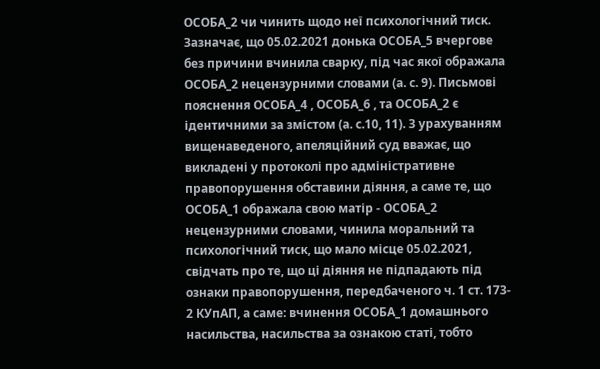ОСОБА_2 чи чинить щодо неї психологічний тиск. Зазначає, що 05.02.2021 донька ОСОБА_5 вчергове без причини вчинила сварку, під час якої ображала ОСОБА_2 нецензурними словами (а. с. 9). Письмові пояснення ОСОБА_4 , ОСОБА_6 , та ОСОБА_2 є ідентичними за змістом (а. с.10, 11). З урахуванням вищенаведеного, апеляційний суд вважає, що викладені у протоколі про адміністративне правопорушення обставини діяння, а саме те, що ОСОБА_1 ображала свою матір - ОСОБА_2 нецензурними словами, чинила моральний та психологічний тиск, що мало місце 05.02.2021, свідчать про те, що ці діяння не підпадають під ознаки правопорушення, передбаченого ч. 1 ст. 173- 2 КУпАП, а саме: вчинення ОСОБА_1 домашнього насильства, насильства за ознакою статі, тобто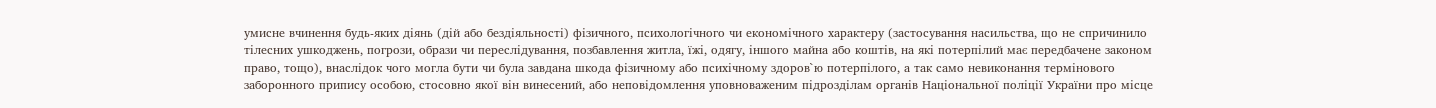умисне вчинення будь-яких діянь (дій або бездіяльності) фізичного, психологічного чи економічного характеру (застосування насильства, що не спричинило тілесних ушкоджень, погрози, образи чи переслідування, позбавлення житла, їжі, одягу, іншого майна або коштів, на які потерпілий має передбачене законом право, тощо), внаслідок чого могла бути чи була завдана шкода фізичному або психічному здоров`ю потерпілого, а так само невиконання термінового заборонного припису особою, стосовно якої він винесений, або неповідомлення уповноваженим підрозділам органів Національної поліції України про місце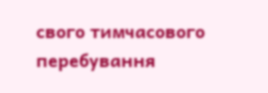свого тимчасового перебування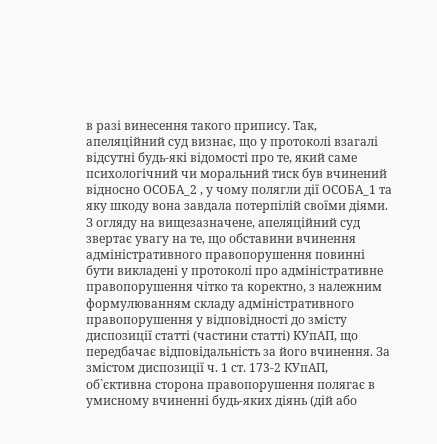в разі винесення такого припису. Так, апеляційний суд визнає, що у протоколі взагалі відсутні будь-які відомості про те, який саме психологічний чи моральний тиск був вчинений відносно ОСОБА_2 , у чому полягли дії ОСОБА_1 та яку шкоду вона завдала потерпілій своїми діями. З огляду на вищезазначене, апеляційний суд звертає увагу на те, що обставини вчинення адміністративного правопорушення повинні бути викладені у протоколі про адміністративне правопорушення чітко та коректно, з належним формулюванням складу адміністративного правопорушення у відповідності до змісту диспозиції статті (частини статті) КУпАП, що передбачає відповідальність за його вчинення. За змістом диспозиції ч. 1 ст. 173-2 КУпАП, об`єктивна сторона правопорушення полягає в умисному вчиненні будь-яких діянь (дій або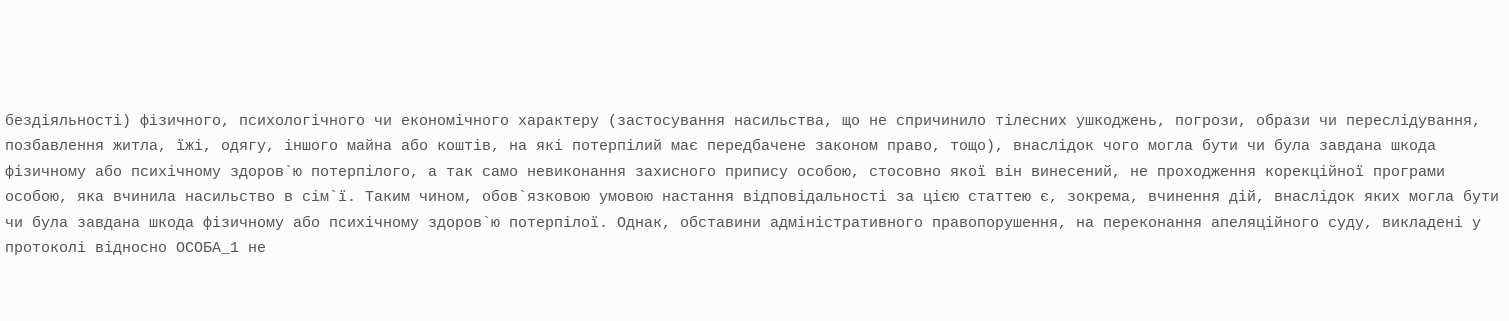бездіяльності) фізичного, психологічного чи економічного характеру (застосування насильства, що не спричинило тілесних ушкоджень, погрози, образи чи переслідування, позбавлення житла, їжі, одягу, іншого майна або коштів, на які потерпілий має передбачене законом право, тощо), внаслідок чого могла бути чи була завдана шкода фізичному або психічному здоров`ю потерпілого, а так само невиконання захисного припису особою, стосовно якої він винесений, не проходження корекційної програми особою, яка вчинила насильство в сім`ї. Таким чином, обов`язковою умовою настання відповідальності за цією статтею є, зокрема, вчинення дій, внаслідок яких могла бути чи була завдана шкода фізичному або психічному здоров`ю потерпілої. Однак, обставини адміністративного правопорушення, на переконання апеляційного суду, викладені у протоколі відносно ОСОБА_1 не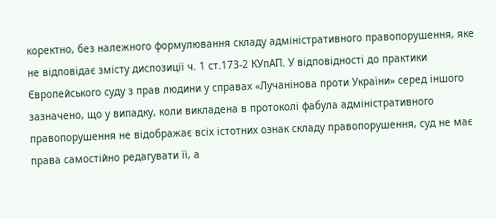коректно, без належного формулювання складу адміністративного правопорушення, яке не відповідає змісту диспозиції ч. 1 ст.173-2 КУпАП. У відповідності до практики Європейського суду з прав людини у справах «Лучанінова проти України» серед іншого зазначено, що у випадку, коли викладена в протоколі фабула адміністративного правопорушення не відображає всіх істотних ознак складу правопорушення, суд не має права самостійно редагувати її, а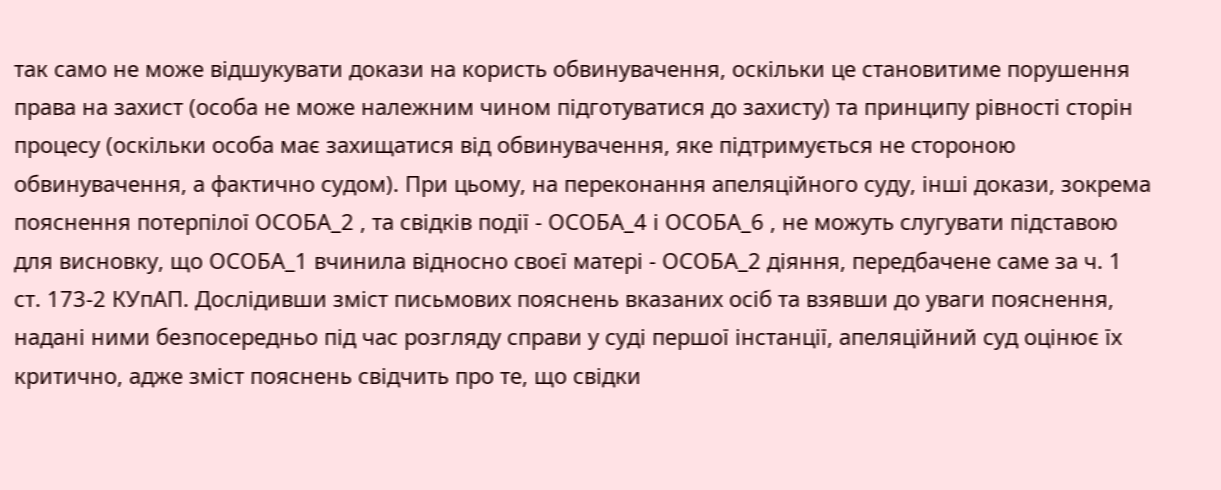так само не може відшукувати докази на користь обвинувачення, оскільки це становитиме порушення права на захист (особа не може належним чином підготуватися до захисту) та принципу рівності сторін процесу (оскільки особа має захищатися від обвинувачення, яке підтримується не стороною обвинувачення, а фактично судом). При цьому, на переконання апеляційного суду, інші докази, зокрема пояснення потерпілої ОСОБА_2 , та свідків події - ОСОБА_4 і ОСОБА_6 , не можуть слугувати підставою для висновку, що ОСОБА_1 вчинила відносно своєї матері - ОСОБА_2 діяння, передбачене саме за ч. 1 ст. 173-2 КУпАП. Дослідивши зміст письмових пояснень вказаних осіб та взявши до уваги пояснення, надані ними безпосередньо під час розгляду справи у суді першої інстанції, апеляційний суд оцінює їх критично, адже зміст пояснень свідчить про те, що свідки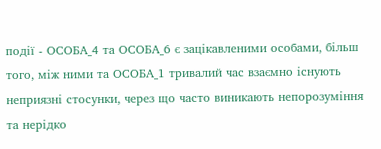події - ОСОБА_4 та ОСОБА_6 є зацікавленими особами, більш того, між ними та ОСОБА_1 тривалий час взаємно існують неприязні стосунки, через що часто виникають непорозуміння та нерідко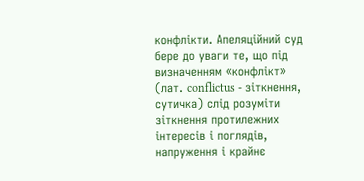конфлікти. Апеляційний суд бере до уваги те, що під визначенням «конфлікт» (лат. conflictus - зіткнення, сутичка) слід розуміти зіткнення протилежних інтересів і поглядів, напруження і крайнє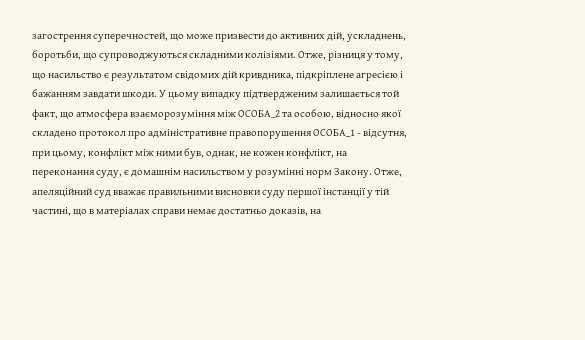загострення суперечностей, що може призвести до активних дій, ускладнень, боротьби, що супроводжуються складними колізіями. Отже, різниця у тому, що насильство є результатом свідомих дій кривдника, підкріплене агресією і бажанням завдати шкоди. У цьому випадку підтвердженим залишається той факт, що атмосфера взаєморозуміння між ОСОБА_2 та особою, відносно якої складено протокол про адміністративне правопорушення ОСОБА_1 - відсутня, при цьому, конфлікт між ними був, однак, не кожен конфлікт, на переконання суду, є домашнім насильством у розумінні норм Закону. Отже, апеляційний суд вважає правильними висновки суду першої інстанції у тій частині, що в матеріалах справи немає достатньо доказів, на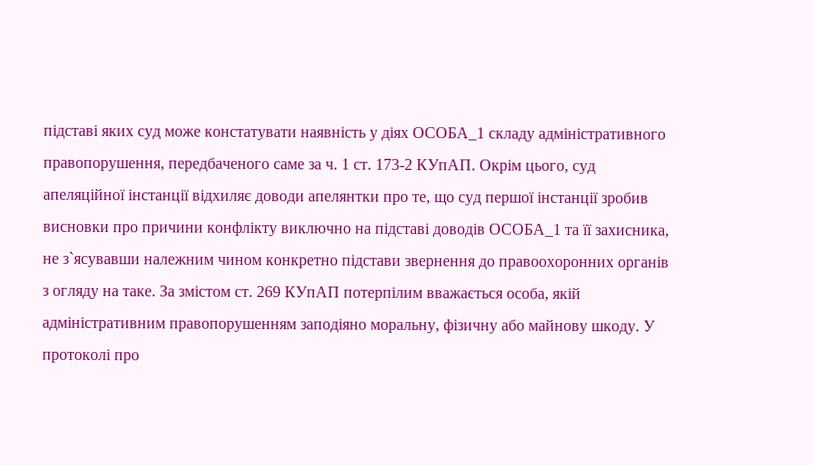підставі яких суд може констатувати наявність у діях ОСОБА_1 складу адміністративного правопорушення, передбаченого саме за ч. 1 ст. 173-2 КУпАП. Окрім цього, суд апеляційної інстанції відхиляє доводи апелянтки про те, що суд першої інстанції зробив висновки про причини конфлікту виключно на підставі доводів ОСОБА_1 та її захисника, не з`ясувавши належним чином конкретно підстави звернення до правоохоронних органів з огляду на таке. За змістом ст. 269 КУпАП потерпілим вважається особа, якій адміністративним правопорушенням заподіяно моральну, фізичну або майнову шкоду. У протоколі про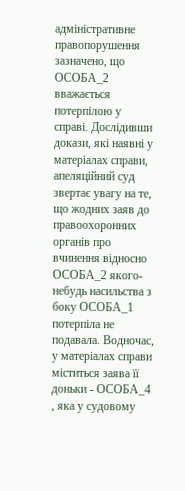адміністративне правопорушення зазначено, що ОСОБА_2 вважається потерпілою у справі. Дослідивши докази, які наявні у матеріалах справи, апеляційний суд звертає увагу на те, що жодних заяв до правоохоронних органів про вчинення відносно ОСОБА_2 якого-небудь насильства з боку ОСОБА_1 потерпіла не подавала. Водночас, у матеріалах справи міститься заява її доньки - ОСОБА_4 , яка у судовому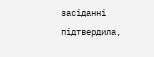засіданні підтвердила,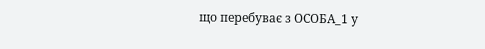що перебуває з ОСОБА_1 у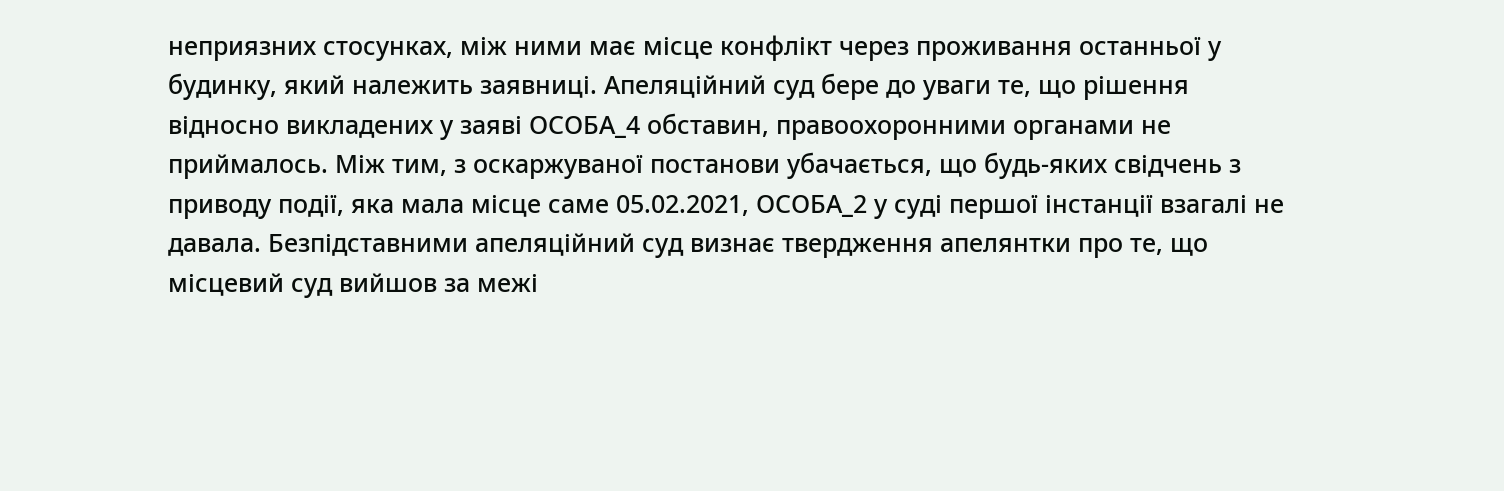неприязних стосунках, між ними має місце конфлікт через проживання останньої у будинку, який належить заявниці. Апеляційний суд бере до уваги те, що рішення відносно викладених у заяві ОСОБА_4 обставин, правоохоронними органами не приймалось. Між тим, з оскаржуваної постанови убачається, що будь-яких свідчень з приводу події, яка мала місце саме 05.02.2021, ОСОБА_2 у суді першої інстанції взагалі не давала. Безпідставними апеляційний суд визнає твердження апелянтки про те, що місцевий суд вийшов за межі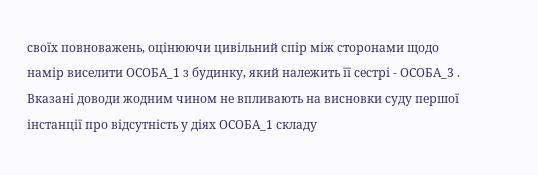своїх повноважень, оцінюючи цивільний спір між сторонами щодо намір виселити ОСОБА_1 з будинку, який належить її сестрі - ОСОБА_3 . Вказані доводи жодним чином не впливають на висновки суду першої інстанції про відсутність у діях ОСОБА_1 складу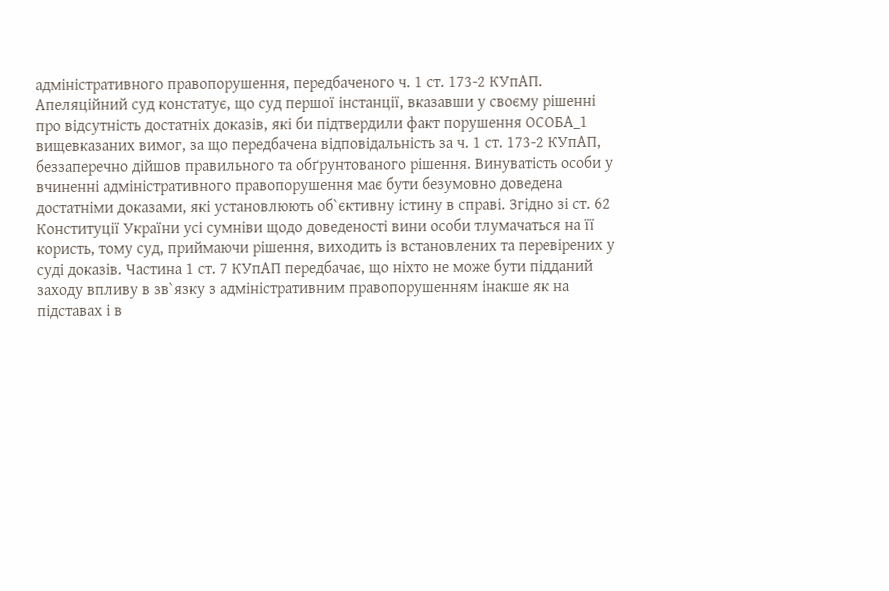адміністративного правопорушення, передбаченого ч. 1 ст. 173-2 КУпАП. Апеляційний суд констатує, що суд першої інстанції, вказавши у своєму рішенні про відсутність достатніх доказів, які би підтвердили факт порушення ОСОБА_1 вищевказаних вимог, за що передбачена відповідальність за ч. 1 ст. 173-2 КУпАП, беззаперечно дійшов правильного та обґрунтованого рішення. Винуватість особи у вчиненні адміністративного правопорушення має бути безумовно доведена достатніми доказами, які установлюють об`єктивну істину в справі. Згідно зі ст. 62 Конституції України усі сумніви щодо доведеності вини особи тлумачаться на її користь, тому суд, приймаючи рішення, виходить із встановлених та перевірених у суді доказів. Частина 1 ст. 7 КУпАП передбачає, що ніхто не може бути підданий заходу впливу в зв`язку з адміністративним правопорушенням інакше як на підставах і в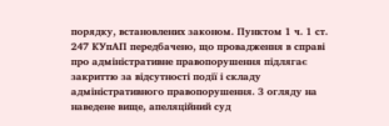порядку, встановлених законом. Пунктом 1 ч. 1 ст. 247 КУпАП передбачено, що провадження в справі про адміністративне правопорушення підлягає закриттю за відсутності події і складу адміністративного правопорушення. З огляду на наведене вище, апеляційний суд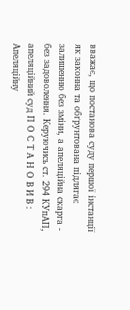вважає, що постанова суду першої інстанції як законна та обґрунтована підлягає залишенню без зміни, а апеляційна скарга - без задоволення. Керуючись ст. 294 КУпАП, апеляційний суд П О С Т А Н О В И В : Апеляційну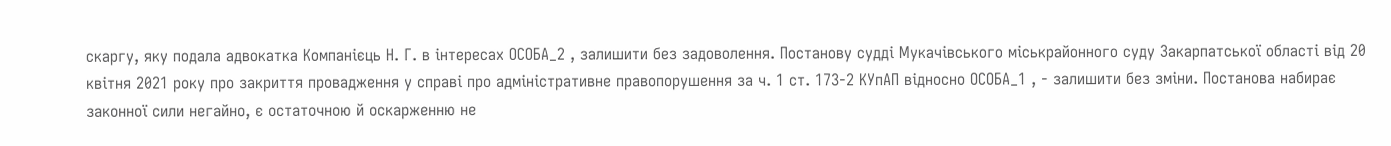скаргу, яку подала адвокатка Компанієць Н. Г. в інтересах ОСОБА_2 , залишити без задоволення. Постанову судді Мукачівського міськрайонного суду Закарпатської області від 20 квітня 2021 року про закриття провадження у справі про адміністративне правопорушення за ч. 1 ст. 173-2 КУпАП відносно ОСОБА_1 , - залишити без зміни. Постанова набирає законної сили негайно, є остаточною й оскарженню не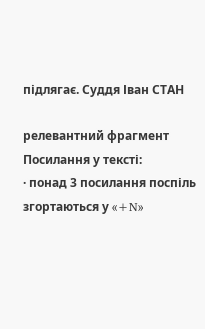підлягає. Суддя Іван СТАН

релевантний фрагмент
Посилання у тексті:
· понад 3 посилання поспіль згортаються у «+N»